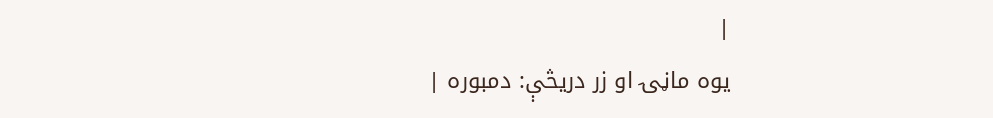|
يوه ماڼۍ او زر دريڅې: دمبوره |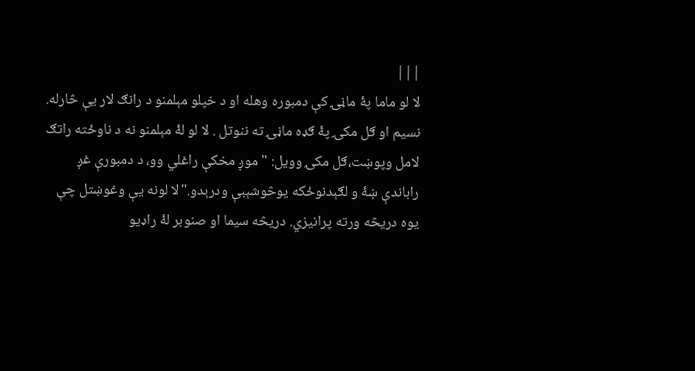|||
لا لو ماما پۀ ماڼۍ کې دمبوره وهله او د خپلو مېلمنو د رانګ لار يې څارله. نسيم او ګل مکۍ پۀ ګډه ماڼۍ ته ننوتل . لا لو لۀ مېلمنو نه د ناوځته راتګ لامل وپوښت،ګل مکۍ وويل: " موږ مخکې راغلي وو، د دمبورې غږ راباندې ښۀ و لګېدنوځکه يوڅوشېبې ودرېدو."لا لونه يې وغوښتل چې يوه دريڅه ورته پرانيزي. دريڅه سيما او صنوبر لۀ راډيو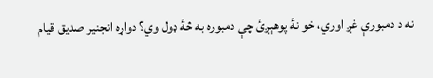نه د دمبورې غږ اوري، خو نۀ پوهېږئ چې دمبوره به څۀ ډول وي؟ دواړه انجنير صديق قيام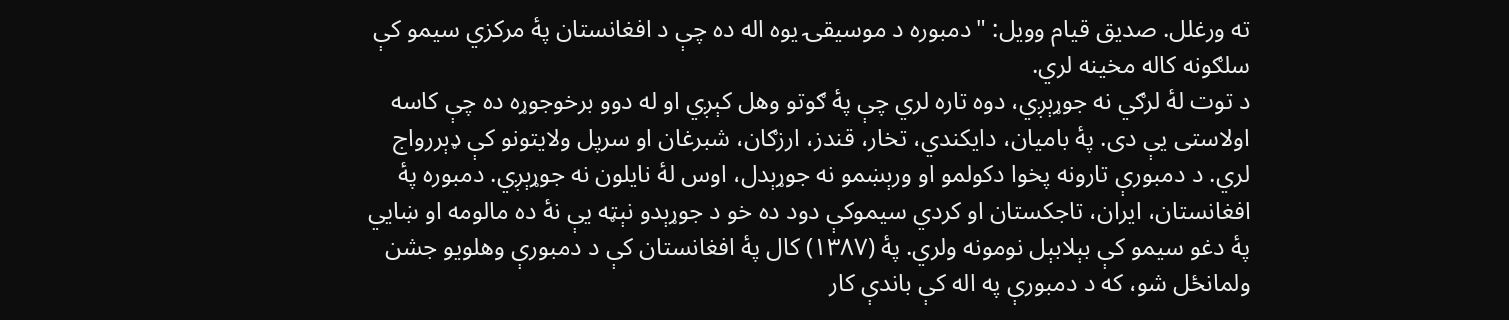ته ورغلل. صديق قيام وويل: "دمبوره د موسيقۍ يوه اله ده چې د افغانستان پۀ مرکزي سيمو کې سلګونه کاله مخينه لري.
د توت لۀ لرګي نه جوړېږي، دوه تاره لري چې پۀ ګوتو وهل کېږي او له دوو برخوجوړه ده چې کاسه اولاستی يې دی. پۀ باميان، دايکندي، تخار، قندز، ارزګان، شبرغان او سرپل ولايتونو کې ډېررواج لري. د دمبورې تارونه پخوا دکولمو او ورېښمو نه جوړېدل، اوس لۀ نايلون نه جوړېږي. دمبوره پۀ افغانستان، ايران، تاجکستان او کردي سيموکې دود ده خو د جوړېدو نېټه يې نۀ ده مالومه او ښايي پۀ دغو سيمو کې بېلابېل نومونه ولري. پۀ (١٣٨٧) کال پۀ افغانستان کې د دمبورې وهلويو جشن ولمانځل شو، که د دمبورې په اله کې باندې کار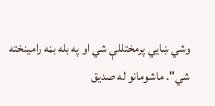وشي ښايي پرمختللې شي او په بله بڼه رامينخته شي". ماشومانو له صديق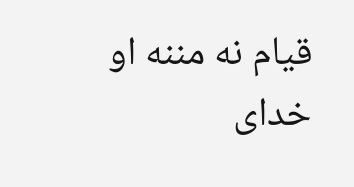قيام نه مننه او خدای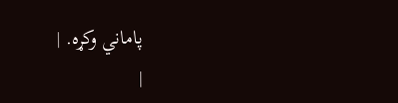پاماني وکړه. |
|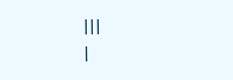|||
|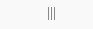|||